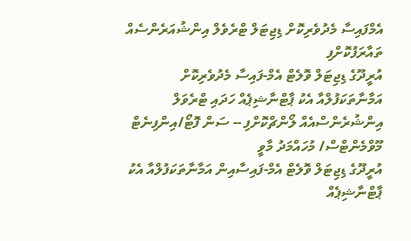އެމްފައިސާ މެދުވެރިކޮށް ޑިޖިޓަލް ޓްރެވެލް އިންޝުއަރެންސެއް ތައާރަފުކޮށްފި
އުރީދޫގެ ޑިޖިޓަލް ވޮލެޓް އެމް-ފައިސާ މެދުވެރިކޮށް އަމާނާތަކަފުލްއާ އެކު ޕާޓްނާޝިޕެއް ހަދައި ޓްރެވަލް އިންޝުރެންސްއެއް ލޯންޗްކޮށްފި -- ސަން ފޮޓޯ/އިންފިނެޓް މޫވްމެންޓްސް/ މުހައްމަދު މާވީ
އުރީދޫގެ ޑިޖިޓަލް ވޮލެޓް އެމް-ފައިސާއިން އަމާނާތަކަފުލްއާ އެކު ޕާޓްނާޝިޕެއް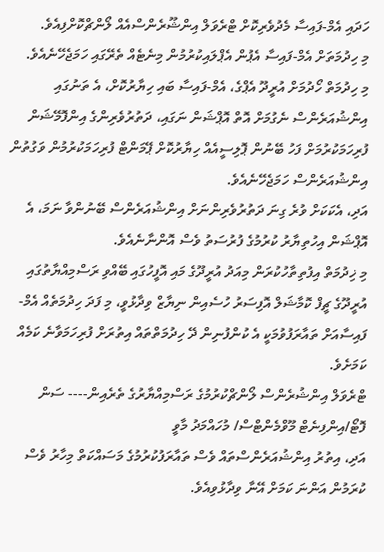ހަދައި އެމް-ފައިސާ މެދުވެރިކޮށް ޓްރެވަލް އިންޝޫރެންސްއެއް ލޯންޗްކޮށްފިއެވެ.
މި ހިދުމަތަށް އެމް-ފައިސާ އެޕުން އެޕްލައިކުރުމުން މިނެޓެއް ތެރޭގައި ހަމަޖެހޭނެއެވެ.
މި ހިދުމަތް ހޯދުމަށް އުރީދޫ އެޕްގެ، އެމް-ފައިސާ ބައި ހިޔާރުކޮށް، އެ ތަނުގައި އިންޝުއަރެންސް ނެގުމަށް އޮތް އޮޕްޝަން ނަގައި، ދަތުރުވެރިންގެ އިންފޮމޭޝަން ފުރިހަމަކުރުމަށް ފަހު ބޭނުން ޕޮލިސީއެއް ހިޔާރުކޮށް ޕޭމަންޓް ފުރިހަމަކުރުމުން ވަގުތުން އިންޝުއަރެންސް ހަމަޖެހޭނެއެވެ.
އަދި، އެކަކަށް ވުރެ ގިނަ ދަތުރުވެރިންނަށް އިންޝުއަރެންސް ބޭނުންވާ ނަމަ، އެ އޮޕްޝަން އިހުތިޔާރު ކުރުމުގެ ފުރުސަތު ވެސް އޮންނާނެއެވެ.
މި ޚިދުމަތް އިފުތިތާހުކުރަން މިއަދު އުރީދޫގެ މައި އޮފީހުގައި ބޭއްވި ރަސްމިއްޔާތުގައި އުރީދޫގެ ޗީފް ކޮމާޝަލް އޮފިސަރު ހުސެއިން ނިޔާޒް ވިދާޅުވީ، މި ފަދަ ހިދުމަތެއް އެމް-ފައިސާއަށް ތައާރަފުވުމަކީ އެ ކުންފުނިން ދޭ ހިދުމަތްތައް އިތުރަށް ފުރިހަމަވާނެ ކަމެއް ކަމަށެވެ.
ޓްރެވަލް އިންޝުރެންސް ލޯންޗްކުރުމުގެ ރަސްމިއްޔާރުގެ ތެރެއިން---- ސަން ފޮޓޯ/އިންފިނެޓް މޫވްމެންޓްސް/ މުހައްމަދު މާވީ
އަދި، އިތުރު އިންޝުއަރެންސްތައް ވެސް ތައާރަފުކުރުމުގެ މަސައްކަތް މިހާރު ވެސް ކުރަމުން އަންނަ ކަމަށް އޭނާ ވިދާޅުވިއެވެ.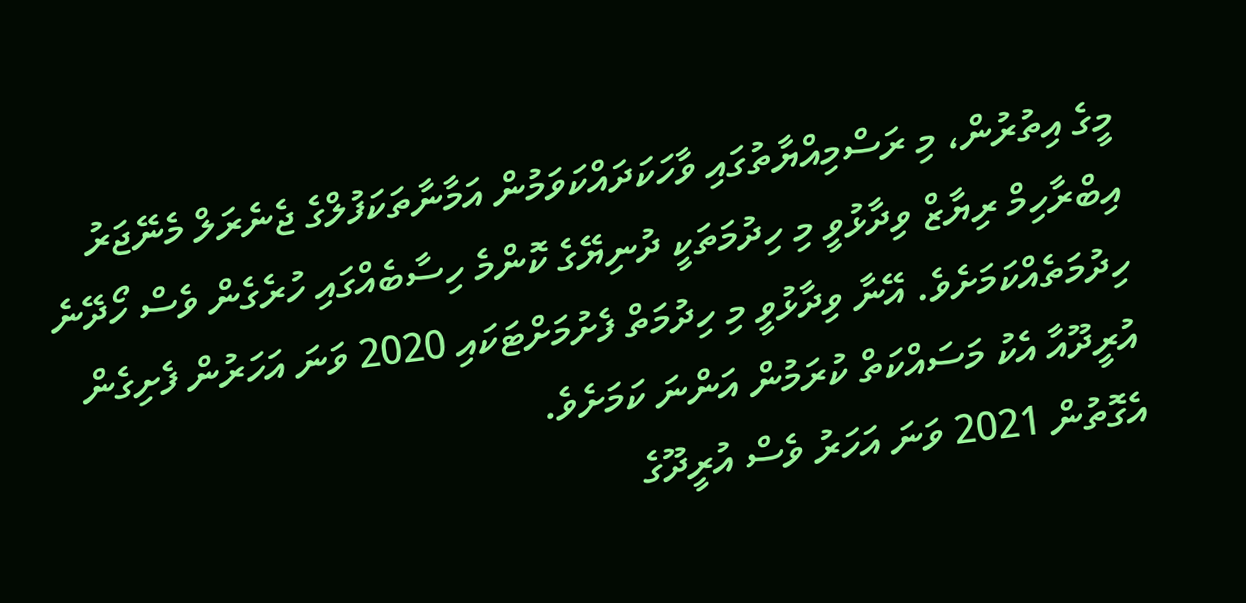މީގެ އިތުރުން، މި ރަސްމިއްޔާތުގައި ވާހަކަދައްކަވަމުން އަމާނާތަކަފުލްގެ ޖެނެރަލް މެނޭޖަރު އިބްރާހިމް ރިޔާޒް ވިދާޅުވީ މި ހިދުމަތަކީ ދުނިޔޭގެ ކޮންމެ ހިސާބެއްގައި ހުރެގެން ވެސް ހޯދޭނެ ހިދުމަތެއްކަމަށެވެ. އޭނާ ވިދާޅުވީ މި ހިދުމަތް ފެށުމަށްޓަކައި 2020 ވަނަ އަހަރުން ފެށިގެން އުރީދޫއާ އެކު މަސައްކަތް ކުރަމުން އަންނަ ކަމަށެވެ.
އެގޮތުން 2021 ވަނަ އަހަރު ވެސް އުރީދޫގެ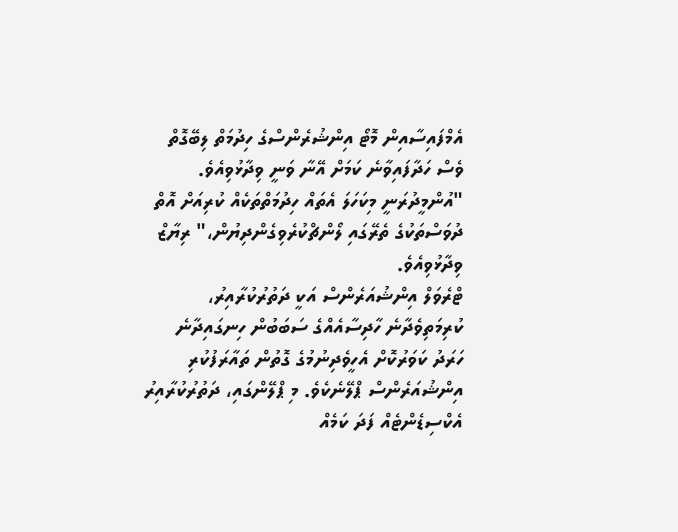އެމްފައިސާއިން މޮޓޯ އިންޝުރެންސްގެ ހިދުމަތް ލިބޭގޮތް ވެސް ހަދާފައިވާނެ ކަމަށް އޭނާ ވަނީ ވިދާޅުވިއެވެ.
"އުންމީދުރަނީ މިކަހަލަ އެތައް ހިދުމަތްތަކެއް ކުރިއަށް އޮތް ދުވަސްތަކުގެ ތެރޭގައި ލޯންޗްކުރެވިގެންދިޔުން،" ރިޔާޒް ވިދާޅުވިއެވެ.
ޓްރެވަލް އިންޝުއަރެންސް އަކީ ދަތުރުކުރާއިރު، ކުރިމަތިވެދާނެ ހާދިސާއެއްގެ ސަބަބުން ހިނގައިދާނެ ހަރަދު ކަވަރުކޮށް އެހީވެދިނުމުގެ ގޮތުން ތައާރަފުކުރި އިންޝުއަރެންސް ޕްލޭނެކެވެ. މި ޕްލޭންގައި، ދަތުރުކުރާއިރު އެކްސިޑެންޓެއް ފަދަ ކަމެއް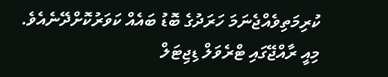ކުރިމަތިވެއްޖެނަމަ ހަރަދުގެ ބޮޑު ބައެއް ކަވަރުކޮށްދޭނެއެވެ.
މިއީ ރާއްޖޭގައި ޓްރެވަލް ޑިޖިޓަލް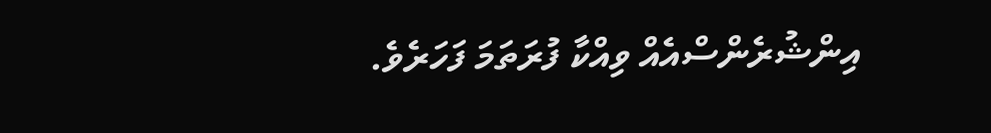އިންޝުރެންސްއެއް ވިއްކާ ފުރަތަމަ ފަހަރެވެ.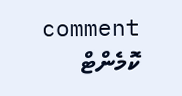comment ކޮމެންޓް